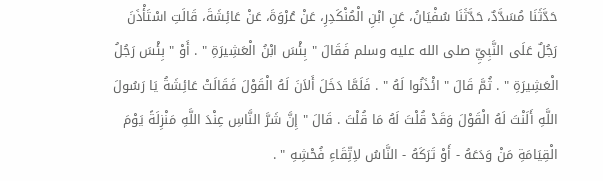حَدَّثَنَا مُسَدَّدٌ، حَدَّثَنَا سُفْيَانُ، عَنِ ابْنِ الْمُنْكَدِرِ، عَنْ عُرْوَةَ، عَنْ عَائِشَةَ، قَالَتِ اسْتَأْذَنَ رَجُلٌ عَلَى النَّبِيِّ صلى الله عليه وسلم فَقَالَ " بِئْسَ ابْنُ الْعَشِيرَةِ " . أَوْ " بِئْسَ رَجُلُ الْعَشِيرَةِ " . ثُمَّ قَالَ " ائْذَنُوا لَهُ " . فَلَمَّا دَخَلَ أَلاَنَ لَهُ الْقَوْلَ فَقَالَتْ عَائِشَةُ يَا رَسُولَ اللَّهِ أَلَنْتَ لَهُ الْقَوْلَ وَقَدْ قُلْتَ لَهُ مَا قُلْتَ . قَالَ " إِنَّ شَرَّ النَّاسِ عِنْدَ اللَّهِ مَنْزِلَةً يَوْمَ الْقِيَامَةِ مَنْ وَدَعَهُ - أَوْ تَرَكَهُ - النَّاسُ لاِتِّقَاءِ فُحْشِهِ " .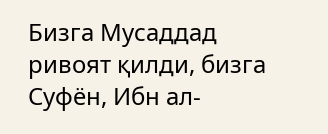Бизга Мусаддад ривоят қилди, бизга Суфён, Ибн ал-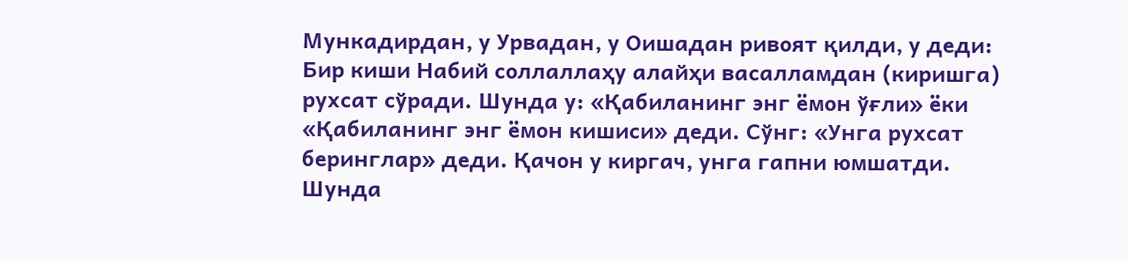Мункадирдан, у Урвадан, у Оишадан ривоят қилди, у деди: Бир киши Набий соллаллаҳу алайҳи васалламдан (киришга) рухсат сўради. Шунда у: «Қабиланинг энг ёмон ўғли» ёки «Қабиланинг энг ёмон кишиси» деди. Сўнг: «Унга рухсат беринглар» деди. Қачон у киргач, унга гапни юмшатди. Шунда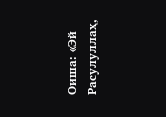Оиша: «Эй Расулуллаҳ,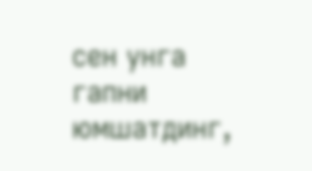сен унга гапни юмшатдинг,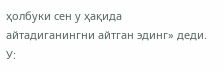ҳолбуки сен у ҳақида айтадиганингни айтган эдинг» деди. У: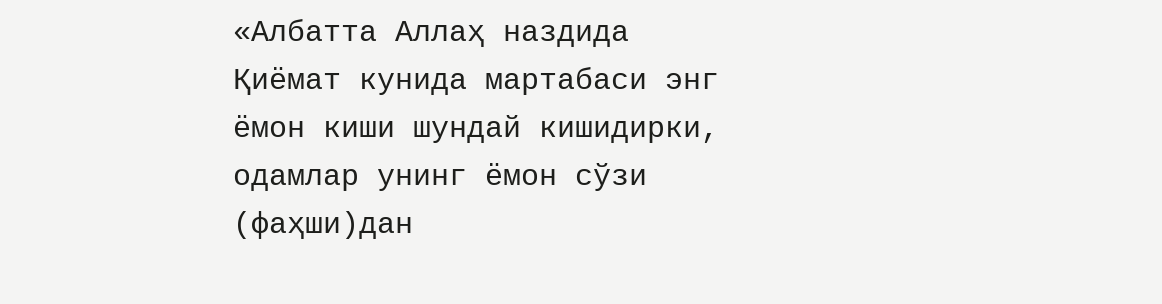«Албатта Аллаҳ наздида Қиёмат кунида мартабаси энг ёмон киши шундай кишидирки, одамлар унинг ёмон сўзи (фаҳши)дан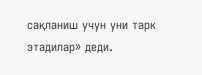сақланиш учун уни тарк этадилар» деди.